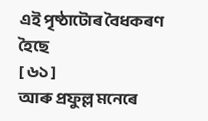এই পৃষ্ঠাটোৰ বৈধকৰণ হৈছে
[ ৬১ ]
আৰু প্ৰফুল্ল মনেৰে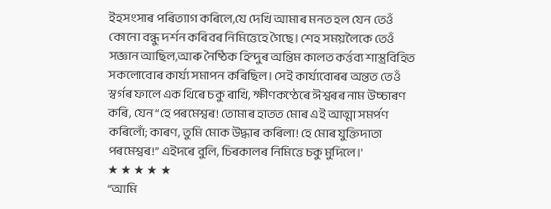ইহসংসাৰ পৰিত্যাগ কৰিলে,যে দেখি আমাৰ মনত হল যেন তেওঁ কোনো বন্ধু দৰ্শন কৰিবৰ নিমিত্তেহে গৈছে। শেহ সময়লৈকে তেওঁ সজ্ঞান আছিল,আৰু নৈষ্ঠিক হিন্দুৰ অন্তিম কালত কৰ্ত্তব্য শাস্ত্ৰবিহিত সকলোবোৰ কাৰ্য্য সমাপন কৰিছিল। সেই কাৰ্য্যবোৰৰ অন্তত তেওঁ স্বৰ্গৰ ফালে এক থিৰে চকু ৰাখি, ক্ষীণকণ্ঠেৰে ঈশ্বৰৰ নাম উচ্চাৰণ কৰি, যেন “হে পৰমেশ্বৰ! তোমাৰ হাতত মোৰ এই আত্মা সমৰ্পণ কৰিলোঁ; কাৰণ, তুমি মোক উদ্ধাৰ কৰিলা! হে মোৰ যুক্তিদাতা পৰমেশ্বৰ!” এইদৰে বুলি, চিৰকালৰ নিমিত্তে চকু মুদিলে।'
★ ★ ★ ★ ★
“আমি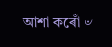আশা কৰোঁ ৺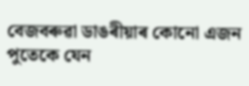বেজবৰুৱা ডাঙৰীয়াৰ কোনো এজন পুতেকে যেন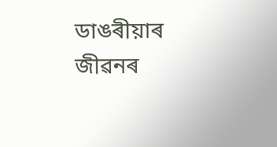ডাঙৰীয়াৰ জীৱনৰ